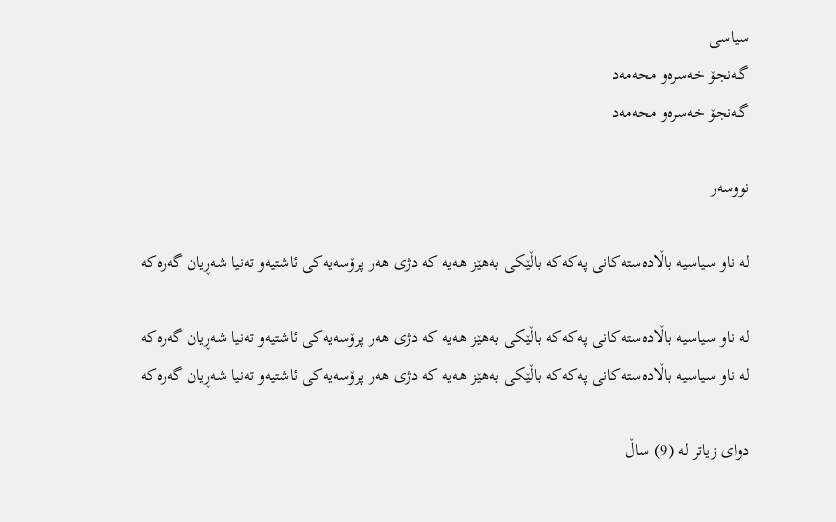سیاسی
گـه‌نجۆ خه‌سره‌و محەمەد
گـه‌نجۆ خه‌سره‌و محەمەد

نووسەر

لە ناو سیاسیه‌ باڵاده‌سته‌كانی په‌كه‌كه‌ باڵێكی به‌هێز هه‌یه‌ كه‌ دژی هه‌ر پرۆسه‌یه‌كی ئاشتیه‌و ته‌نیا شه‌ڕیان گه‌ره‌كه

لە ناو سیاسیه‌ باڵاده‌سته‌كانی په‌كه‌كه‌ باڵێكی به‌هێز هه‌یه‌ كه‌ دژی هه‌ر پرۆسه‌یه‌كی ئاشتیه‌و ته‌نیا شه‌ڕیان گه‌ره‌كه
لە ناو سیاسیه‌ باڵاده‌سته‌كانی په‌كه‌كه‌ باڵێكی به‌هێز هه‌یه‌ كه‌ دژی هه‌ر پرۆسه‌یه‌كی ئاشتیه‌و ته‌نیا شه‌ڕیان گه‌ره‌كه

دوای زیاتر له‌ (9) ساڵ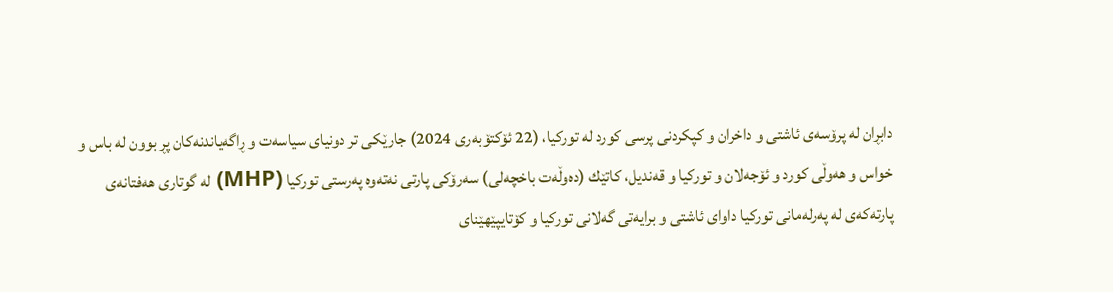دابڕان له‌ پرۆسه‌ی ئاشتی و داخران و كپكردنی پرسی كورد له‌ توركیا، (22 ئۆكتۆبه‌ری 2024) جارێكی تر دونیای سیاسه‌ت و ڕاگه‌یاندنه‌كان پڕ بوون له‌ باس و خواس و هه‌وڵی كورد و ئۆجه‌لان و توركیا و قه‌ندیل، كاتێك (ده‌وڵه‌ت باخچه‌لی) سه‌رۆكی پارتی نه‌ته‌وه‌ په‌رستی توركیا (MHP) له‌ گوتاری هه‌فتانه‌ی پارته‌كه‌ی له‌ په‌رله‌مانی توركیا داوای ئاشتی و برایه‌تی گه‌لانی توركیا و كۆتایپێهێنای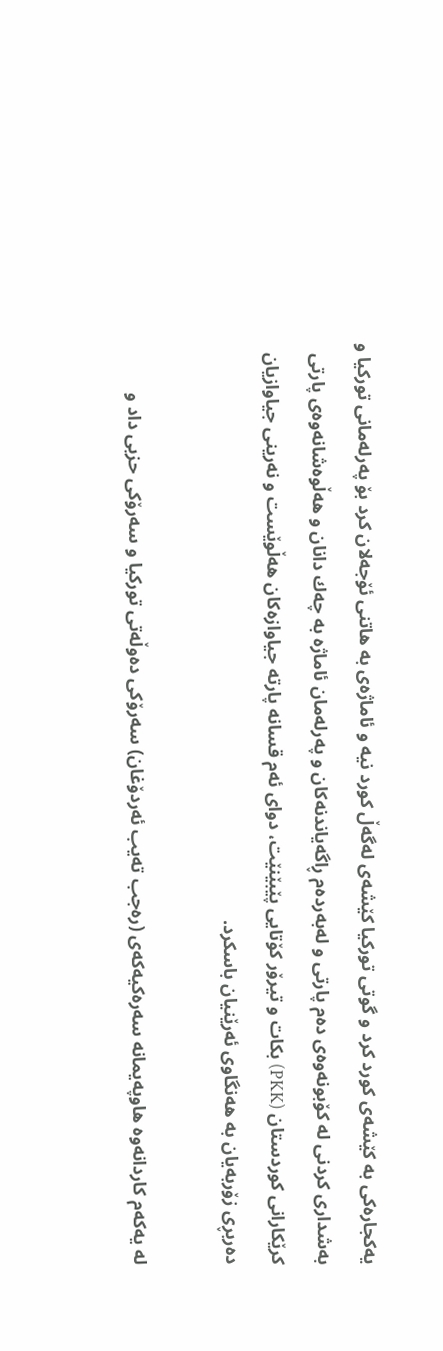یه‌كجاره‌كی به‌ كێشه‌ی كورد كرد و گوتی توركیا كێشه‌ی له‌گه‌ڵ كورد نیه و‌ ئاماژه‌ی به‌ هاتنی ئۆجه‌لان كرد بۆ په‌رله‌مانی توركیا و به‌شداری كردنی له‌ كۆبونه‌وه‌ی ده‌م پارتی و له‌به‌رده‌م ڕاگه‌یاندنه‌كان و په‌رله‌مان ئاماژه‌ به‌ چه‌ك دانان و هه‌ڵوه‌شانه‌وه‌ی پارتی كرێكارانی كوردستان (PKK) بكات و تیرۆر كۆتایی پێبێنێت، دوای ئه‌م قسانه‌ پارته‌ جیاوازه‌كان هه‌ڵوێست و نه‌رینی جیاوازیان ده‌ربڕی زۆربه‌یان به‌ هه‌نگاوی ئه‌رێنیان باسكرد.

له‌ یه‌كه‌م كاردانه‌وه‌ هاوپه‌یمانه‌ سه‌ره‌كیه‌كه‌ی (ره‌جب ته‌یب ئه‌ردۆغان) سه‌رۆكی ده‌وڵه‌تی توركیا و سه‌رۆكی حزبی داد و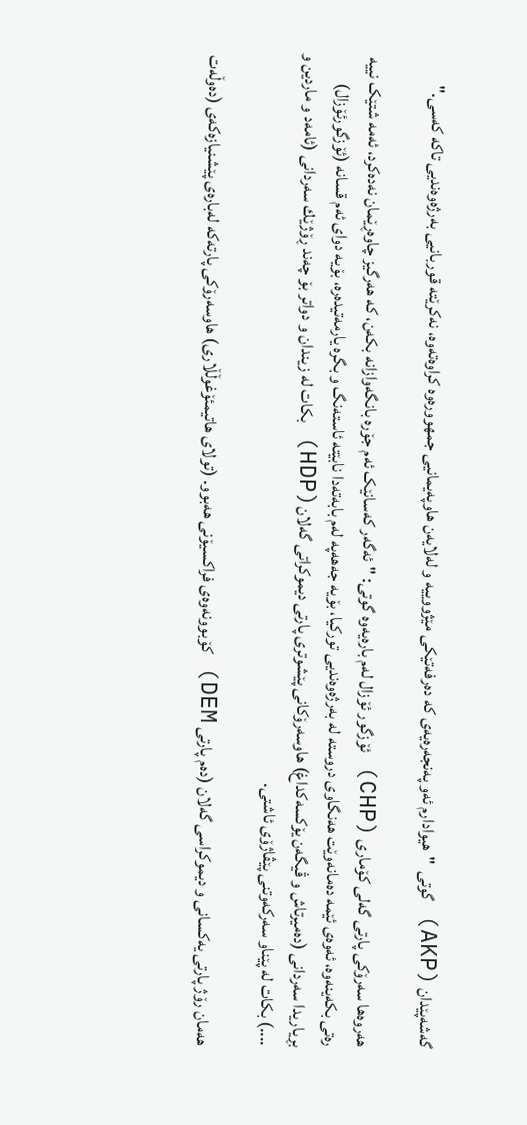گه‌شه‌پێدان (AKP) گوتی  "هیوادارم ئەو پەنجەرەیەی کە دەرفەتێکی مێژووییە و لەلایەن هاوپەیمانیی جمهوورەوە کراوەتەوە، نەکرێتە قوربانیی بەرژەوەندیی تاکە کەسی."

هه‌روه‌ها سەرۆکی پارتی گەلی کۆماری (CHP) ئۆزگور ئۆزال لەم بارەیەوە گوتی: "ئەگەر کەسانێک ئەم جۆرە بانگەوازانە بکەن، کە هەرگیز چاوەڕێمان نەدەکرد، ئەمە شتێک نییە رەتی بکەینەوە، ئەوەی ئێمە دەمانەوێت هەنگاوی دروستە لە بەرژەوەندیی تورکیا، بۆیه‌ جەهەپە لەم بابەتەدا نابێتە ئاستەنگ و بگره‌ یارمه‌تیده‌ره‌، بۆیه‌ دوای ئه‌م قسانه‌ (ئۆزگورئۆزال) بڕیاریدا سه‌ردانی (ده‌میرتاش و ڤیگه‌ن یۆكسه‌كداغ) هاوسه‌رۆكانی پێشوتری پارتی دیموكراتی گه‌لان(HDP) بكات له‌ زیندان و دواتر بۆ چه‌ند ڕۆژێك سه‌ردانی (ئامه‌د و ماردین و ....) بكات له‌ پێناو سه‌ركه‌وتنی پێڤاژۆی ئاشتی.

هەمان رۆژ پارتی یەکسانی و دیموکراسی گەلان (دەم پارتی DEM) کۆبوونەوەی فراکسیۆنی هەبوو. (تولای هاتیمئۆغوڵڵاری) هاوسەرۆکی پارتەکە لەبارەی پێشنیازەکەی (دەوڵەت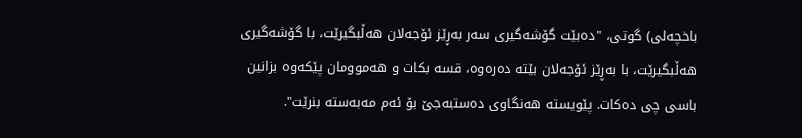باخچەلی) گوتی، "دەبێت گۆشەگیری سەر بەڕێز ئۆجەلان هەڵبگیرێت، با گۆشەگیری هەڵبگیرێت، با بەڕێز ئۆجەلان بێتە دەرەوە، قسە بکات و هەموومان پێکەوە بزانین باسی چی دەکات. پێویستە هەنگاوی دەستبەجێ بۆ ئەم مەبەستە بنرێت".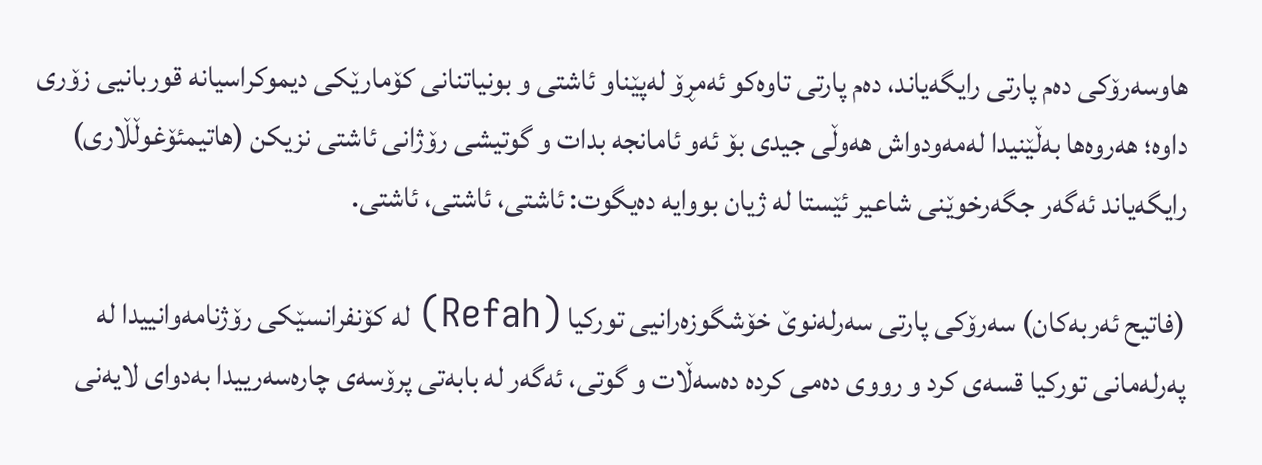هاوسەرۆکی دەم پارتی رایگەیاند، دەم پارتی تاوەکو ئەمڕۆ لەپێناو ئاشتی و بونیاتنانی کۆمارێکی دیموکراسیانە قوربانیی زۆری داوە؛ هەروەها بەڵێنیدا لەمەودواش هەوڵی جیدی بۆ ئەو ئامانجە بدات و گوتیشی رۆژانی ئاشتی نزیکن (هاتیمئۆغوڵڵاری) رایگەیاند ئەگەر جگەرخوێنی شاعیر ئێستا لە ژیان بووایە دەیگوت: ئاشتی، ئاشتی، ئاشتی.

(فاتیح ئەربەکان) سەرۆکی پارتی سەرلەنوێ خۆشگوزەرانیی تورکیا (Refah) لە کۆنفرانسێکی رۆژنامەوانییدا لە پەرلەمانی تورکیا قسەی کرد و رووی دەمی کردە دەسەڵات و گوتی، ئەگەر لە بابەتی پرۆسەی چارەسەرییدا بەدوای لایەنی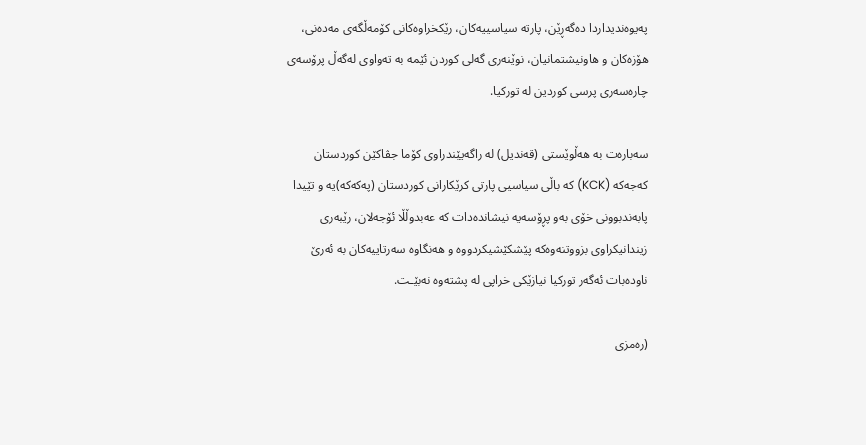پەیوەندیداردا دەگەڕێن، پارتە سیاسییەکان، رێکخراوەکانی کۆمەڵگەی مەدەنی، هۆزەکان و هاونیشتمانیان، نوێنەری گەلی کوردن ئێمه‌ به‌ ته‌واوی له‌گه‌ڵ پرۆسه‌ی چاره‌سه‌ری پرسی كوردین له‌ توركیا.

سه‌باره‌ت به‌ هه‌ڵوێستی (قه‌ندیل) له‌ راگەیێندراوی کۆما جڤاکێن کوردستان كه‌جه‌كه‌ (KCK) کە باڵی سیاسیی پارتی کرێکارانی کوردستان (پەکەکە)یە و تێیدا پابەندبوونی خۆی بەو پڕۆسەیە نیشاندەدات کە عەبدوڵڵا ئۆجەلان، رێبەری زیندانیکراوی بزووتنەوەکە پێشکێشیکردووه‌ و هه‌نگاوه‌ سه‌رتاییه‌كان به‌ ئه‌رێ ناوده‌بات ئه‌گه‌ر توركیا نیازێكی خراپی له‌ پشته‌وه‌ نه‌بێـت.

(رەمزی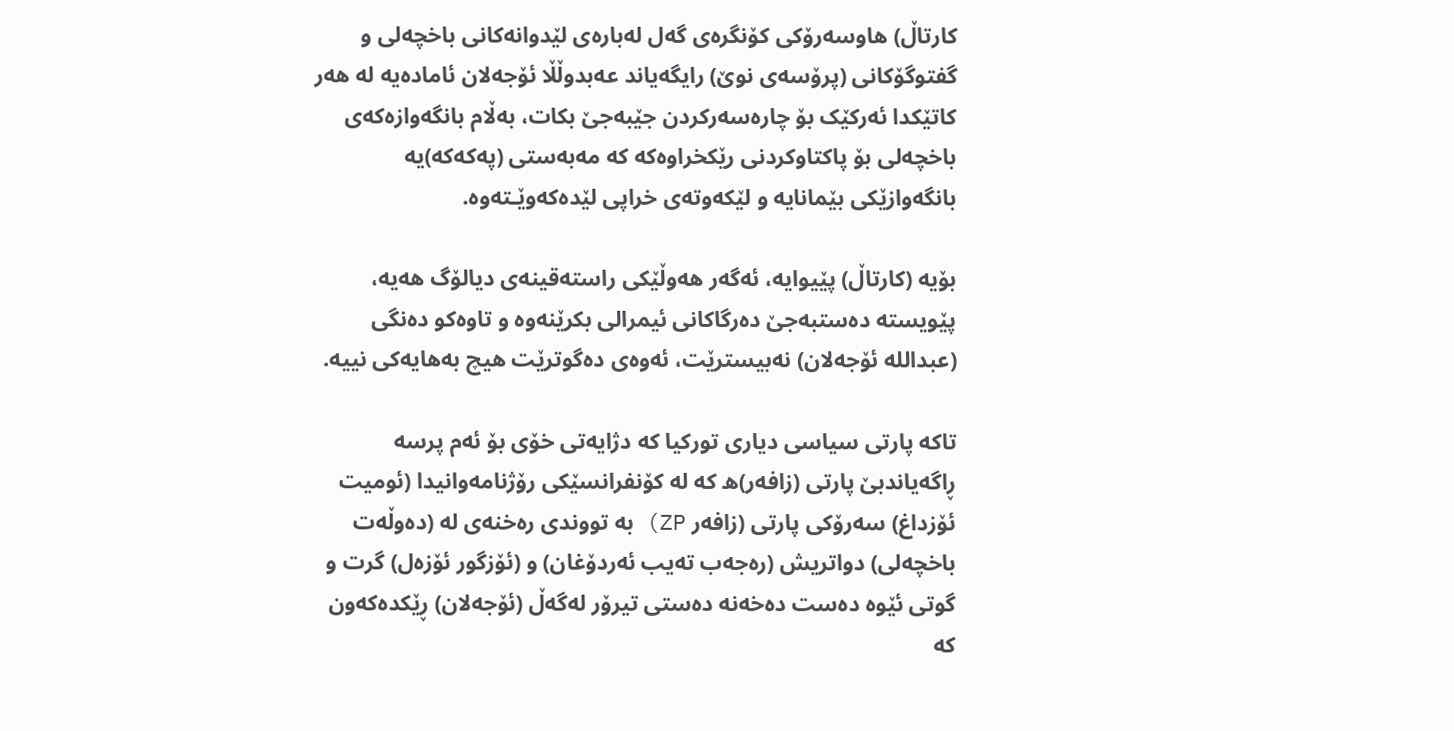کارتاڵ) هاوسەرۆکی کۆنگرەی گەل لەبارەی لێدوانەکانی باخچەلی و گفتوگۆکانی (پرۆسەی نوێ) رایگەیاند عەبدوڵڵا ئۆجەلان ئامادەیە لە هەر کاتێکدا ئەرکێک بۆ چارەسەرکردن جێبەجێ بکات، بەڵام بانگەوازەکەی باخچەلی بۆ پاکتاوکردنی رێکخراوەکە كه‌ مه‌به‌ستی (په‌كه‌كه‌)یه‌ بانگەوازێکی بێمانایه‌ و لێكه‌وته‌ی خراپی لێده‌كه‌وێـته‌وه.

بۆیه‌ (کارتاڵ) پێیوایە، ئەگەر هەوڵێکی راستەقینەی دیالۆگ هه‌یه‌، پێویستە دەستبەجێ دەرگاکانی ئیمرالی بکرێنەوە و تاوەکو دەنگی (عبدالله ئۆجەلان) نەبیسترێت، ئەوەی دەگوترێت هیچ بەهایەکی نییە.

تاكه‌ پارتی سیاسی دیاری توركیا كه‌ دژایه‌تی خۆی بۆ ئه‌م پرسه‌ ڕاگه‌یاندبێ پارتی (زافه‌ر)ه‌ كه‌ له کۆنفرانسێکی رۆژنامەوانیدا (ئومیت ئۆزداغ) سەرۆکی پارتی (زافەر ZP) بە تووندی رەخنەی لە (دەوڵەت باخچەلی) دواتریش (رەجەب تەیب ئەردۆغان) و (ئۆزگور ئۆزەل) گرت و گوتی ئێوه‌ ده‌ست ده‌خه‌نه‌ ده‌ستی تیرۆر له‌گه‌ڵ (ئۆجه‌لان) ڕێكده‌كه‌ون كه‌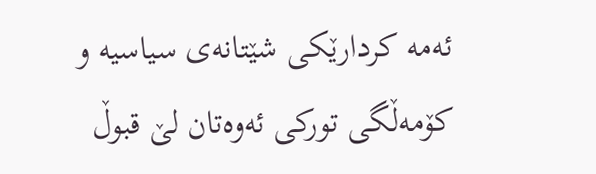ئه‌مه‌ كردارێكی شێتانه‌ی سیاسیه‌ و كۆمه‌ڵگی توركی ئه‌وه‌تان لێ قبوڵ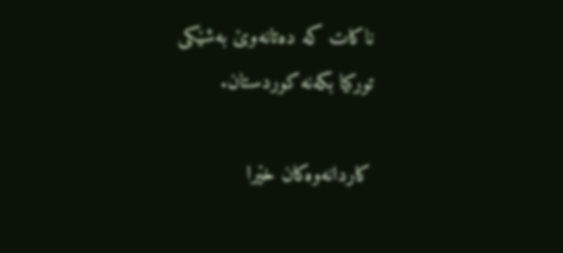ناكات‌ كه‌ ده‌تانه‌وێ به‌شێكی توركیا بكه‌نه‌ كوردستان.

كاردانه‌وه‌كان خێرا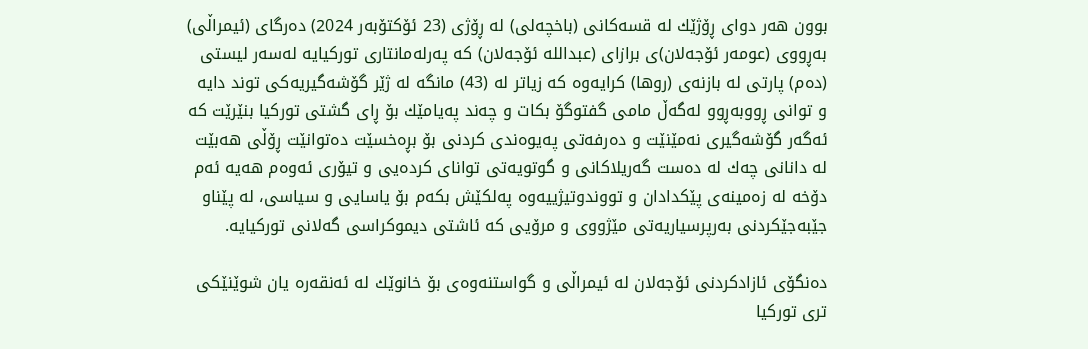بوون هه‌ر دوای ڕۆژێك له‌ قسه‌كانی (باخچه‌لی) له‌ ڕۆژی (23 ئۆكتۆبه‌ر 2024) ده‌رگای (ئیمراڵی) به‌ڕووی (عومه‌ر ئۆجه‌لان)ی برازای (عبدالله‌ ئۆجه‌لان) كه‌ په‌رله‌مانتاری توركیایه‌ له‌سه‌ر لیستی (ده‌م) پارتی له‌ بازنه‌ی (روها) كرایه‌وه‌ كه‌ زیاتر له‌ (43) مانگه‌ له‌ ژێر گۆشه‌گیریه‌كی توند دایه‌ و توانی ڕووبه‌ڕوو له‌گه‌ڵ مامی گفتوگۆ بكات و چه‌ند په‌یامێك بۆ ڕای گشتی توركیا بنێرێت كه‌ ئه‌گه‌ر گۆشه‌گیری نه‌مێنێت و ده‌رفه‌تی په‌یوه‌ندی كردنی بۆ بڕه‌خسێت ده‌توانێت ڕۆڵی هه‌بێت له‌ دانانی چه‌ك له‌ ده‌ست گه‌ریلاكانی و گوتویه‌تی توانای كرده‌یی و تیۆری ئه‌وه‌م هه‌یه‌ ئەم دۆخە لە زەمینەی پێکدادان و تووندوتیژییەوە پەلکێش بکەم بۆ یاسایی و سیاسی، له‌ پێناو جێبه‌جێكردنی به‌رپرسیاریه‌تی مێژووی و مرۆیی كه‌ ئاشتی دیموكراسی گه‌لانی توركیایه‌.

ده‌نگۆی ئازادكردنی ئۆجه‌لان له‌ ئیمراڵی و گواستنه‌وه‌ی بۆ خانوێك له‌ ئه‌نقه‌ره‌ یان شوێنێكی تری توركیا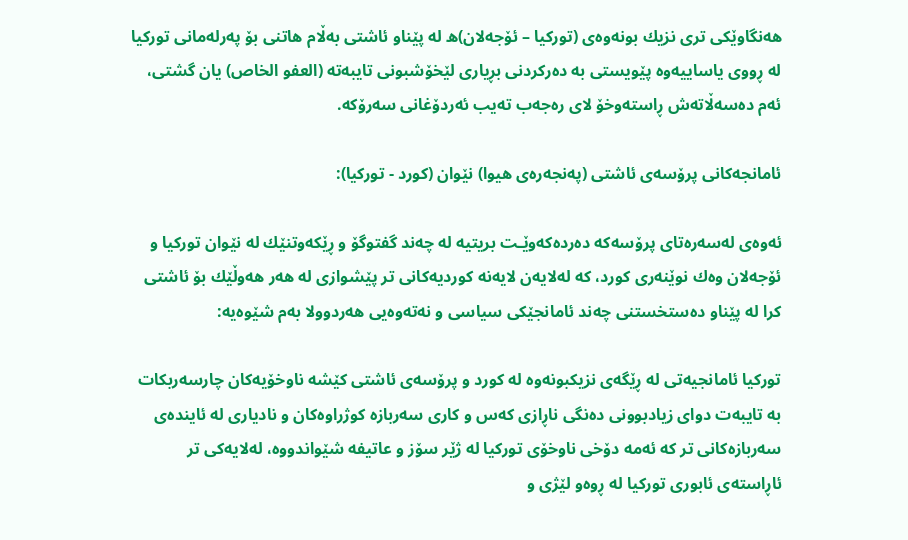هه‌نگاوێكی تری نزیك بونه‌وه‌ی (توركیا – ئۆجه‌لان)ه‌ له‌ پێناو ئاشتی به‌ڵام هاتنی بۆ په‌رله‌مانی توركیا له‌ ڕووی یاساییه‌وه‌ پێویستی به‌ ده‌ركردنی بڕیاری لێخۆشبونی تایبه‌ته‌ (العفو الخاص) یان گشتی، ئه‌م ده‌سه‌ڵاته‌ش ڕاسته‌وخۆ لای ره‌جه‌ب ته‌یب ئه‌ردۆغانی سه‌رۆكه‌.

ئامانجه‌كانی پرۆسه‌ی ئاشتی (په‌نجه‌ره‌ی هیوا) نێوان (كورد - توركیا):

ئه‌وه‌ی له‌سه‌ره‌تای پرۆسه‌كه‌ ده‌رده‌كه‌وێـت بریتیه‌ له‌ چه‌ند گفتوگۆ و ڕێكه‌وتنێك له‌ نێوان توركیا و ئۆجه‌لان وه‌ك نوێنه‌ری كورد، كه‌ له‌لایه‌ن لایه‌نه‌ كوردیه‌كانی تر پێشوازی له‌ هه‌ر هه‌وڵێك بۆ ئاشتی كرا له‌ پێناو ده‌ستخستنی چه‌ند ئامانجێكی سیاسی و نه‌ته‌وه‌یی هه‌ردوولا به‌م شێوه‌یه‌:

توركیا ئامانجیه‌تی له‌ ڕێگه‌ی نزیكبونه‌وه‌ له‌ كورد و پرۆسه‌ی ئاشتی كێشه‌ ناوخۆیه‌كان چارسه‌ربكات به‌ تایبه‌ت دوای زیادبوونی ده‌نگی ناڕازی كه‌س و كاری سه‌ربازه‌ كوژراوه‌كان و نادیاری له‌ ئاینده‌ی سه‌ربازه‌كانی تر كه‌ ئه‌مه‌ دۆخی ناوخۆی توركیا له‌ ژێر سۆز و عاتیفه‌ شێواندووه‌، له‌لایه‌كی تر ئاڕاسته‌ی ئابوری توركیا له‌ ڕوه‌و لێژی و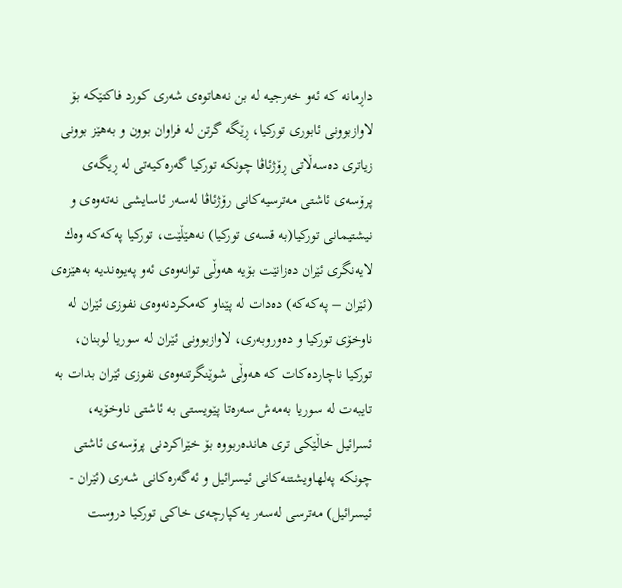داڕمانه‌ كه‌ ئه‌و خه‌رجیه‌ له‌ بن نه‌هاتوه‌ی شه‌ری كورد فاكتێكه‌ بۆ لاوازبوونی ئابوری توركیا، ڕێگه‌ گرتن له‌ فراوان بوون و به‌هێز بوونی زیاتری ده‌سه‌ڵاتی ڕۆژئاڤا چونكه‌ توركیا گه‌ره‌كیه‌تی له‌ ڕیگه‌ی پرۆسه‌ی ئاشتی مه‌ترسیه‌كانی رۆژئاڤا له‌سه‌ر ئاسایشی نه‌ته‌وه‌ی و نیشتیمانی توركیا(به‌ قسه‌ی توركیا) نه‌هێڵێت، توركیا په‌كه‌كه‌ وه‌ك لایه‌نگری ئێران ده‌زانێت بۆیه‌ هه‌وڵی توانه‌وه‌ی ئه‌و په‌یوه‌ندیه‌ به‌هێزه‌ی (ئێران – په‌كه‌كه‌) ده‌دات له‌ پێناو كه‌مكردنه‌وه‌ی نفوزی ئێران له‌ ناوخۆی توركیا و ده‌وروبه‌ری، لاوازبوونی ئێران له‌ سوریا لوبنان، توركیا ناچارده‌كات كه‌ هه‌وڵی شوێنگرتنه‌وه‌ی نفوزی ئێران بدات به‌ تایبه‌ت له‌ سوریا به‌مه‌ش سه‌ره‌تا پێویستی به‌ ئاشتی ناوخۆیه‌، ئسرائیل خاڵێكی تری هانده‌ربووه‌ بۆ خێراكردنی پرۆسه‌ی ئاشتی چونكه‌ په‌لهاویشتنه‌كانی ئیسرائیل و ئه‌گه‌ره‌كانی شه‌ری (ئێران - ئیسرائیل) مه‌ترسی له‌سه‌ر یه‌كپارچه‌ی خاكی توركیا دروست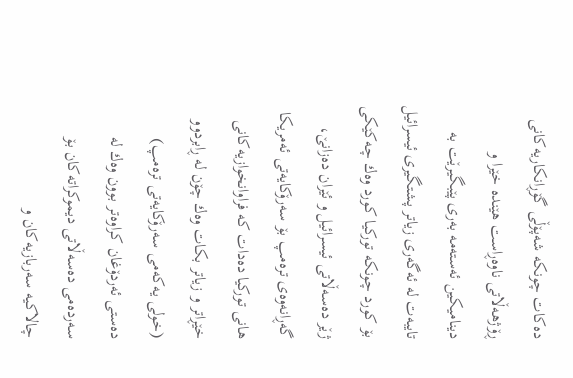ده‌كات چونكه‌ شه‌پۆڵی گۆڕانكاریه‌كانی ڕۆژهه‌ڵاتی ناوه‌ڕاست هێنده‌ خێرا و دینامیكین ئه‌سته‌مه‌ به‌ری پێبگیرێت به‌ تایبه‌ت له‌ ئه‌گه‌ری زیاتر پشتگیری ئیسرائیل بۆ كورد چونكه‌ توركیا كورد وه‌ك چه‌كێكی ژێر ده‌سه‌ڵاتی ئیسرائیل و ئێران ده‌زانێ، گه‌ڕانه‌وه‌ی تره‌مپ بۆ سه‌رۆكایه‌تی ئه‌مریكا هانی توركیا ده‌دات كه‌ فراوانخوازیه‌كانی خێڕاتر و زیاتر بكات وه‌ك چۆن له‌ ڕابردوو (خولی یه‌كه‌می سه‌رۆكایه‌تی تره‌مپ) ده‌ستی ئه‌ردۆغان كراوه‌تر بوون وه‌ك له‌ سه‌رده‌می ده‌سه‌ڵاتی دیموكراته‌كان بۆ چالاكیه‌ سه‌ربازیه‌كان و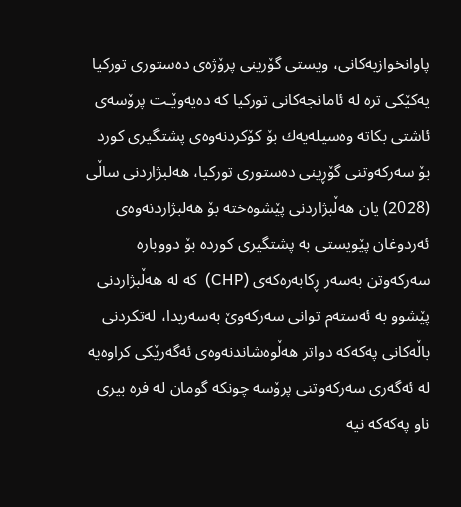پاوانخوازیه‌كانی، ویستی گۆرینی پرۆژه‌ی ده‌ستوری توركیا یه‌كێكی تره‌ له‌ ئامانجه‌كانی توركیا كه‌ ده‌یه‌وێـت پرۆسه‌ی ئاشتی بكاته‌ وه‌سیله‌یه‌ك بۆ كۆكردنه‌وه‌ی پشتگیری كورد بۆ سه‌ركه‌وتنی گۆڕینی ده‌ستوری توركیا، هه‌لبژاردنی ساڵی (2028) یان هه‌ڵبژاردنی پێشوه‌خته‌ بۆ هه‌لبژاردنه‌وه‌ی ئه‌ردوغان پێویستی به‌ پشتگیری كورده‌ بۆ دووباره‌ سه‌ركه‌وتن به‌سه‌ر ڕكابه‌ره‌كه‌ی (CHP)  كه‌ له‌ هه‌ڵبژاردنی پێشوو به‌ ئه‌سته‌م توانی سه‌ركه‌وێ به‌سه‌ریدا، له‌تكردنی باڵه‌كانی په‌كه‌كه‌ دواتر هه‌ڵوه‌شاندنه‌وه‌ی ئه‌گه‌رێكی كراوه‌یه‌ له‌ ئه‌گه‌ری سه‌ركه‌وتنی پرۆسه‌ چونكه‌ گومان له‌ فره‌ بیری ناو په‌كه‌كه‌ نیه‌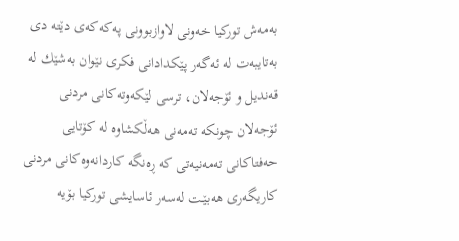به‌مه‌ش توركیا خه‌ونی لاوازبوونی په‌كه‌كه‌ی دێته‌ دی به‌تایبه‌ت له‌ ئه‌گه‌ر پێكدادانی فكری نێوان به‌شێك له‌ قه‌ندیل و ئۆجه‌لان، ترسی لێكه‌وته‌كانی مردنی ئۆجه‌لان چونكه‌ ته‌مه‌نی هه‌ڵكشاوه‌ له‌ كۆتایی حه‌فتاكانی ته‌مه‌نیه‌تی كه‌ ڕه‌نگه‌ كاردانه‌وه‌كانی مردنی كاریگه‌ری هه‌بێـت له‌سه‌ر ئاسایشی توركیا بۆیه‌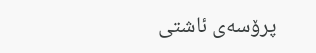پرۆسه‌ی ئاشتی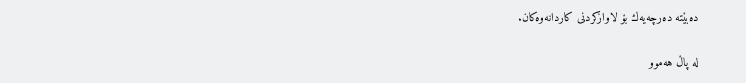ده‌بێته‌ ده‌رچه‌یه‌ك بۆ لاوازكردنی كاردانه‌وه‌كان.

له‌ پاڵ هه‌موو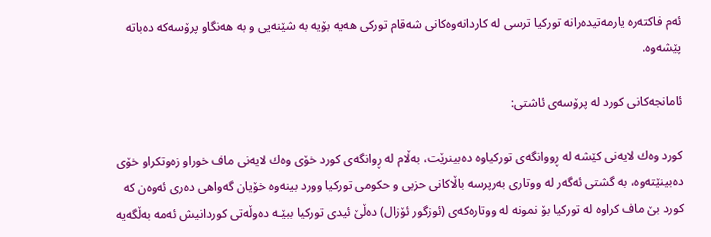ئه‌م فاكته‌ره‌ یارمه‌تیده‌رانه‌ توركیا ترسی له‌ كاردانه‌وه‌كانی شه‌قام توركی هه‌یه‌ بۆیه‌‌ به‌ شێنه‌یی و به‌ هه‌نگاو پرۆسه‌كه‌ ده‌باته‌ پێشه‌وه‌.

ئامانجه‌كانی كورد له‌ پرۆسه‌ی ئاشتی:

كورد وه‌ك لایه‌نی كێشه‌ له‌ ڕووانگه‌ی توركیاوه‌ ده‌بینرێت، به‌ڵام له‌ ڕوانگه‌ی كورد خۆی وه‌ك لایه‌نی ماف خوراو زه‌وتكراو خۆی ده‌بینێته‌وه‌، به‌ گشتی ئه‌گه‌ر له‌ ووتاری به‌رپرسه‌ باڵاكانی حزبی و حكومی توركیا وورد بینه‌وه‌ خۆیان گه‌واهی ده‌ری ئه‌وه‌ن كه‌ كورد بێ ماف كراوه‌ له‌ توركیا بۆ نمونه‌ له‌ ووتاره‌كه‌ی (ئوزگور ئۆزال) ده‌ڵێ ئیدی توركیا ببێـه‌ ده‌وڵه‌تی كوردانیش ئه‌مه‌ به‌ڵگه‌یه‌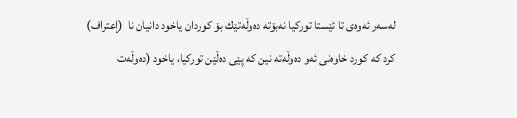له‌سه‌ر ئه‌وه‌ی تا ئێستا توركیا نه‌بۆته‌ ده‌وڵه‌تێك بۆ كوردان یاخود دانیان نا  (إعتراف) كرد كه‌ كورد خاوه‌نی ئه‌و ده‌وڵه‌ته‌ نین كه‌ پێی ده‌ڵێن توركیا، یاخود (ده‌وڵه‌ت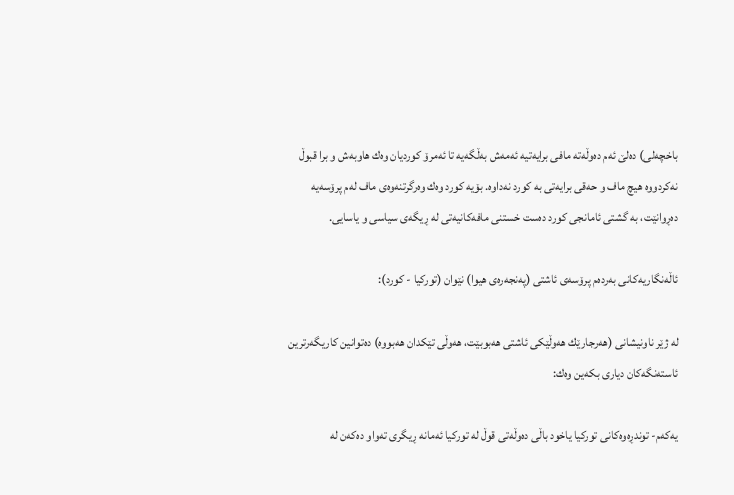باخچه‌لی) ده‌لێ ئه‌م ده‌وڵه‌ته‌ مافی برایه‌تیه‌ ئه‌مه‌ش به‌ڵگه‌یه‌ تا ئه‌مرۆ كوردیان وه‌ك هاوبه‌ش و برا قبوڵ نه‌كردووه‌ هیچ ماف و حه‌قی برایه‌تی به‌ كورد نه‌داوه‌. بۆیه‌ كورد وه‌ك وه‌رگرتنه‌وه‌ی ماف له‌م پرۆسه‌یه‌ ده‌ڕوانێت، به‌ گشتی ئامانجی كورد ده‌ست خستنی مافه‌كانیه‌تی له‌ ڕیگه‌ی سیاسی و یاسایی.

ئاڵه‌نگاریه‌كانی به‌رده‌م پرۆسه‌ی ئاشتی (په‌نجه‌ره‌ی هیوا) نێوان (توركیا - كورد):

له‌ ژێر ناونیشانی (هەرجارێك هەوڵێكی ئاشتی هەبوبێت، هەوڵی تێكدان هەبووه‌) ده‌توانین كاریگه‌رترین ئاسته‌نگه‌كان دیاری بكه‌ین وه‌ك:

یه‌كه‌م- توندڕه‌وه‌كانی توركیا یاخود باڵی ده‌وڵه‌تی قوڵ له‌ توركیا ئه‌مانه‌ ڕیگری ته‌واو ده‌كه‌ن له‌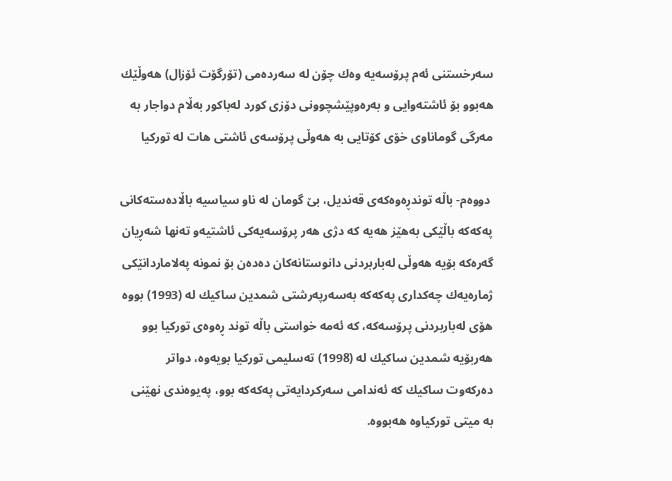سه‌رخستنی ئه‌م پرۆسه‌یه‌ وه‌ك چۆن لە سەردەمی (تۆرگۆت ئۆزال) هەوڵێك هەبوو بۆ ئاشتەوایی و بەرەوپێشچوونی دۆزی كورد لەباكور به‌ڵام دواجار به‌ مه‌رگی گوماناوی خۆی كۆتایی به‌ هه‌وڵی پرۆسه‌ی ئاشتی هات له‌ توركیا

 دووه‌م- باڵه‌ توندڕه‌وه‌كه‌ی قه‌ندیل، بێ گومان له‌ ناو سیاسیه‌ باڵاده‌سته‌كانی په‌كه‌كه‌ باڵێكی به‌هێز هه‌یه‌ كه‌ دژی هه‌ر پرۆسه‌یه‌كی ئاشتیه‌و ته‌نها شه‌ڕیان گه‌ره‌كه بۆیه هه‌وڵی له‌باربردنی دانوستانه‌كان ده‌ده‌ن بۆ نمونه‌ ‌پەلاماردانێكی ژمارەیەك چەكداری پەكەكە بەسەرپەرشتی شمدین ساكیك لە (1993) بووە هۆی لەباربردنی پرۆسه‌كه‌، كه‌ ئه‌مه‌ خواستی باڵه‌ توند ڕه‌وه‌ی توركیا بوو هه‌ربۆیه‌ شمدین ساكیك لە (1998) تەسلیمی توركیا بویەوە، دواتر دەركەوت ساكیك كە ئەندامی سەركردایەتی پەكەكە بوو، پەیوەندی نهێنی بە میتی توركیاوە هەبووە.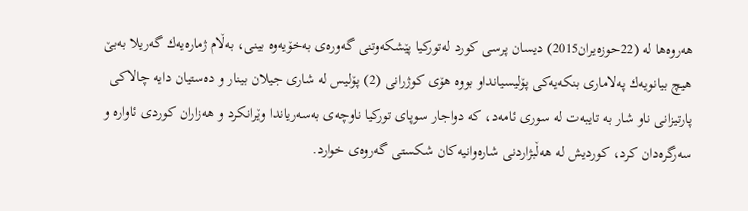هه‌روه‌ها له‌ (22حوزه‌یران2015) دیسان پرسی كورد لەتوركیا پێشكەوتنی گەورەی بەخۆیەوە بینی، بەڵام ژمارەیەك گه‌ریلا بەبێ‌ هیچ بیانویەك پەلاماری بنكەیەكی پۆلیسیانداو بووە هۆی كوژرانی (2) پۆلیس لە شاری جیلان بینار و ده‌ستیان دایه‌ چالاكی پارتیزانی ناو شار به‌ تایبه‌ت له‌ سوری ئامه‌د، كه‌ دواجار سوپای توركیا ناوچه‌ی به‌سه‌ریاندا وێرانكرد و هه‌زاران كوردی ئاواره‌ و سه‌رگره‌دان كرد، كوردیش له‌ هه‌ڵبژاردنی شاره‌وانیه‌كان شكستی گه‌روه‌ی خوارد.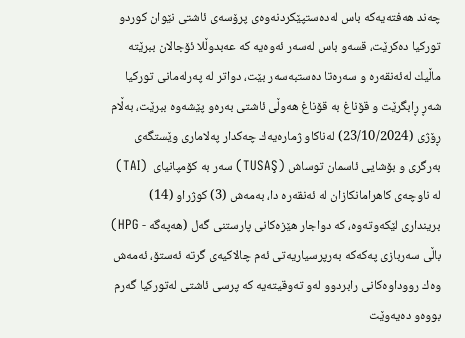چەند هەفتەیەكە باس لەدەستپێكردنەوەی پرۆسەی ئاشتی نێوان كوردو توركیا دەكرێت، قسەو باس لەسەر ئەوەیە كە عەبدوڵلا ئۆجالان ببرێتە ماڵیك لەئەنقەرە و سەرەتا دەستبەسەر بێت، دواتر له‌ په‌رله‌مانی توركیا شه‌ڕ ڕابگرێت و قۆناغ به‌ قۆناغ هەوڵی ئاشتی بەرەو پێشەوە ببرێت، بەڵام ڕۆژی (23/10/2024) لەناكاو ژمارەیەك چەكدار پەلاماری وێستگه‌ی بەرگری و بۆشایی ئاسمان توساش (TUSAŞ) سه‌ر به‌ كۆمپانیای  (TAI) لە ناوچەی کاهرامانکازان لە ئەنقەرە دا، به‌مه‌ش (3) كوژراو (14) برینداری لێكه‌وته‌وه، كه‌ دواجار هێزه‌كانی پارستنی گه‌ل (هه‌په‌گه‌ - HPG) باڵی سه‌ربازی په‌كه‌كه‌ به‌رپرسیاریه‌تی ئه‌م چالاكیه‌ی گرته‌ ئه‌ستۆ،‌ ئه‌مه‌ش وه‌ك رووداوەكانی رابردوو لەو تەوقیتەیە كە پرسی ئاشتی لەتوركیا گەرم بووەو دەیەوێت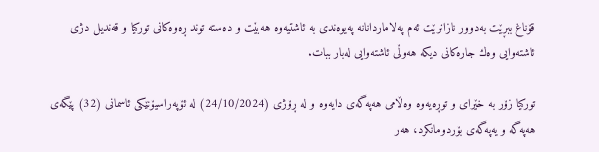قۆناغ ببڕێت بەدوور نازانرێت ئەم پەلاماردانانە پەیوەندی بە ئاشتیەوە هەبێت و دەسته‌ توند ڕه‌وه‌كانی توركیا و قه‌ندیل دژی ئاشتەوایی وەك جارەكانی دیكە هەوڵی ئاشتەوایی لەبار ببات.

توركیا زۆر به‌ خێرای و توڕه‌یه‌وه‌ وه‌ڵامی هه‌په‌گه‌ی دایه‌وه‌ و له‌ ڕۆژی (24/10/2024) له‌ ئۆپه‌راسیۆنێكی ئاسمانی (32) پێگه‌ی هه‌په‌گه‌ و یه‌په‌گه‌ی بۆردومانكرد، هه‌ر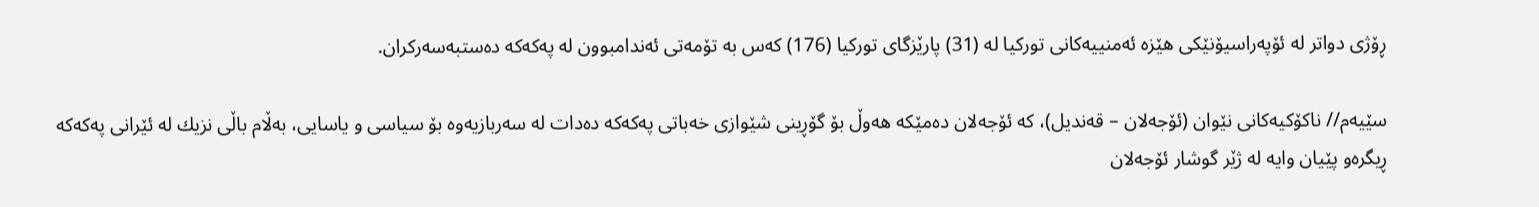ڕۆژی دواتر له‌ ئۆپه‌راسیۆنێكی هێزە ئەمنییەکانی تورکیا لە (31) پارێزگای توركیا (176) کەس بە تۆمەتی ئەندامبوون لە پەکەکە دەستبەسەرکران.

سێیه‌م// ناكۆكیه‌كانی نێوان (ئۆجه‌لان – قه‌ندیل)، كه ئۆجه‌لان ده‌مێكه‌ هه‌وڵ بۆ گۆڕینی شێوازی خه‌باتی په‌كه‌كه‌ ده‌دات له‌ سه‌ربازیه‌وه‌ بۆ سیاسی و یاسایی، به‌ڵام باڵی نزیك له‌ ئێرانی په‌كه‌كه‌ ڕیگره‌و پێیان وایه‌ له‌ ژێر گوشار ئۆجه‌لان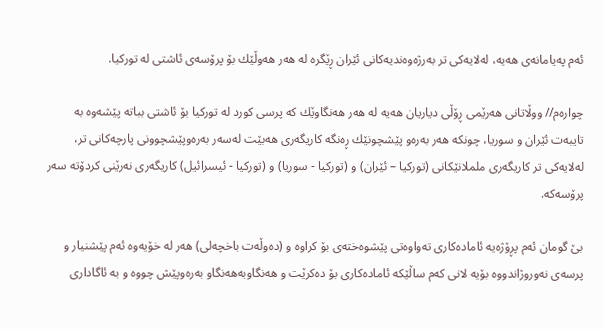ئه‌م په‌یامانه‌ی هه‌یه‌، له‌لایه‌كی تر به‌رژه‌وه‌ندیه‌كانی ئێران ڕێگره‌ له‌ هه‌ر هه‌وڵێك بۆ پرۆسه‌ی ئاشتی له‌ توركیا.

چواره‌م// ووڵاتانی هه‌رێمی ڕۆڵی دیاریان هه‌یه‌ له‌ هه‌ر هه‌نگاوێك كه‌ پرسی كورد له‌ توركیا بۆ ئاشتی بباته‌ پێشه‌وه‌ به‌ تایبه‌ت ئێران و سوریا، چونكه‌ هه‌ر به‌ره‌و پێشچونێك ڕه‌نگه‌ كاریگه‌ری هه‌بێت له‌سه‌ر به‌ره‌وپێشچوونی پارچه‌كانی تر، له‌لایه‌كی تر كاریگه‌ری ململانێكانی (توركیا – ئێران) و (توركیا - سوریا) و (توركیا - ئیسرائیل) كاریگه‌ری نه‌رێنی كردۆته‌ سه‌ر پرۆسه‌كه‌.

بێ گومان ئه‌م پڕۆژه‌یه‌ ئاماده‌كاری ته‌واوه‌تی پێشوه‌خته‌ی بۆ كراوه‌ و (ده‌وڵه‌ت باخچه‌لی) هه‌ر له‌ خۆیه‌وه‌ ئه‌م پێشنیار و پرسه‌ی نه‌وروژاندووه‌ بۆیه‌ لانی كه‌م ساڵێكه‌ ئاماده‌كاری بۆ ده‌كرێت و هه‌نگاوبه‌هه‌نگاو به‌ره‌وپێش چووه‌ و به‌ ئاگاداری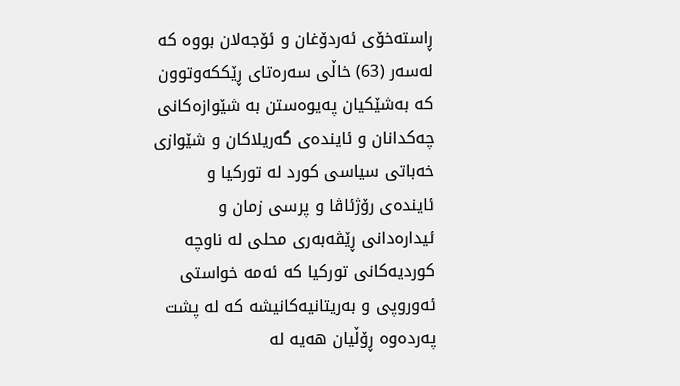ڕاسته‌خۆی ئه‌ردۆغان و ئۆجه‌لان بووه‌ كه‌ له‌سه‌ر (63) خاڵی سه‌ره‌تای ڕێككه‌وتوون كه‌ به‌شێكیان په‌یوه‌ستن به‌ شێوازه‌كانی چه‌كدانان و ئاینده‌ی گه‌ریلاكان و شێوازی خه‌باتی سیاسی كورد له‌ توركیا و ئاینده‌ی رۆژئاڤا و پرسی زمان و ئیداره‌دانی ڕێڤه‌به‌ری محلی له‌ ناوچه‌ كوردیه‌كانی توركیا كه‌ ئه‌مه‌ خواستی ئه‌وروپی و به‌ریتانیه‌كانیشه‌ كه‌ له‌ پشت په‌رده‌وه‌ ڕۆڵیان هه‌یه‌ له‌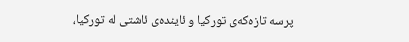پرسه‌ تازه‌كه‌ی توركیا و ئاینده‌ی ئاشتی له‌ توركیا،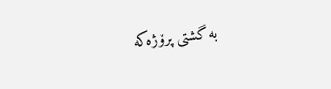به‌ گشتی پرۆژه‌كه‌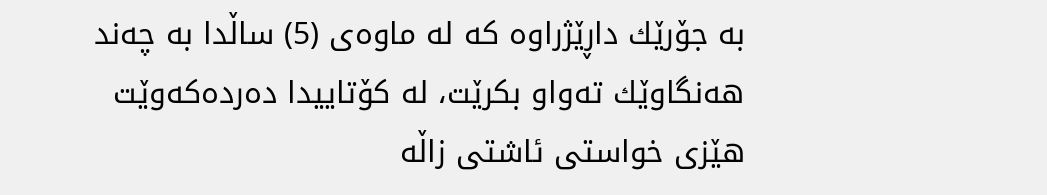به‌ جۆرێك داڕێژراوه‌ كه‌ لە ماوەی (5) ساڵدا به‌ چه‌ند هه‌نگاوێك تەواو بكرێت، له‌ كۆتاییدا ده‌رده‌كه‌وێت هێزی خواستی ئاشتی زاڵه‌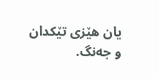یان هێزی تێكدان و جه‌نگ.